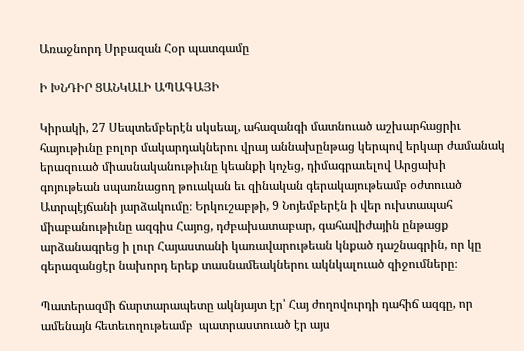Առաջնորդ Սրբազան Հօր պատգամը

Ի ԽՆԴԻՐ ՑԱՆԿԱԼԻ ԱՊԱԳԱՅԻ

Կիրակի, 27 Սեպտեմբերէն սկսեալ, ահազանգի մատնուած աշխարհացրիւ հայութիւնը բոլոր մակարդակներու վրայ աննախընթաց կերպով երկար ժամանակ երազուած միասնականութիւնը կեանքի կոչեց, դիմագրաւելով Արցախի գոյութեան սպառնացող թուական եւ զինական գերակայութեամբ օժտուած Ատրպէյճանի յարձակումը։ Երկուշաբթի, 9 Նոյեմբերէն ի վեր ուխտապահ միաբանութիւնը ազգիս Հայոց, դժբախատաբար, գահավիժային ընթացք արձանագրեց ի լուր Հայաստանի կառավարութեան կնքած դաշնագրին, որ կը գերազանցէր նախորդ երեք տասնամեակներու ակնկալուած զիջումները։

Պատերազմի ճարտարապետը ակնյայտ էր՝ Հայ ժողովուրդի դահիճ ազգը, որ ամենայն հետեւողութեամբ  պատրաստուած էր այս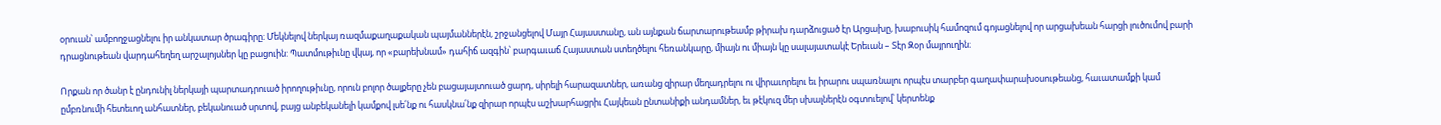օրուան՝ ամբողջացնելու իր անկատար ծրագիրը։ Մեկնելով ներկայ ռազմաքաղաքական պայմաններէն, շրջանցելով Մայր Հայաստանը, ան այնքան ճարտարութեամբ թիրախ դարձուցած էր Արցախը, խաբուսիկ համոզում գոյացնելով որ արցախեան հարցի լուծումով բարի դրացնութեան վարդահեղեղ արշալոյսներ կը բացուին: Պատմութիւնը վկայ, որ «բարեխնամ» դահիճ ազգին՝ բարգաւաճ Հայաստան ստեղծելու հեռանկարը, միայն ու միայն կը սալայատակէ Երեւան – Տէր Զօր մայրուղին։

Որքան որ ծանր է ընդունիլ ներկայի պարտադրուած իրողութիւնը, որուն բոլոր ծալքերը չեն բացայայտուած ցարդ, սիրելի հարազատներ, առանց զիրար մեղադրելու ու վիրաւորելու եւ իրարու սպառնալու որպէս տարբեր գաղափարախօսութեանց, հաւատամքի կամ ըմբռնումի հետեւող անհատներ, բեկանուած սրտով, բայց անբեկանելի կամքով լսե՛նք ու հասկնա՛նք զիրար որպէս աշխարհացրիւ Հայկեան ընտանիքի անդամներ, եւ թէկուզ մեր սխալներէն օգտուելով՝ կերտենք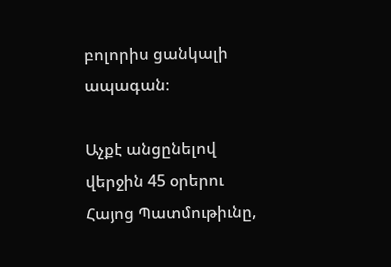բոլորիս ցանկալի ապագան։

Աչքէ անցընելով  վերջին 45 օրերու Հայոց Պատմութիւնը,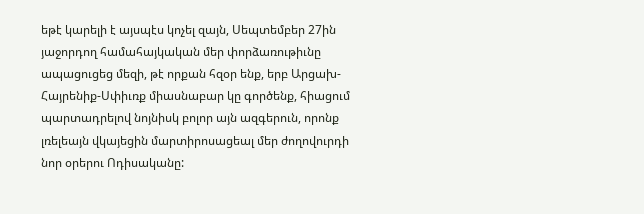եթէ կարելի է այսպէս կոչել զայն, Սեպտեմբեր 27ին յաջորդող համահայկական մեր փորձառութիւնը ապացուցեց մեզի, թէ որքան հզօր ենք, երբ Արցախ-Հայրենիք-Սփիւռք միասնաբար կը գործենք, հիացում պարտադրելով նոյնիսկ բոլոր այն ազգերուն, որոնք լռելեայն վկայեցին մարտիրոսացեալ մեր ժողովուրդի նոր օրերու Ոդիսականը: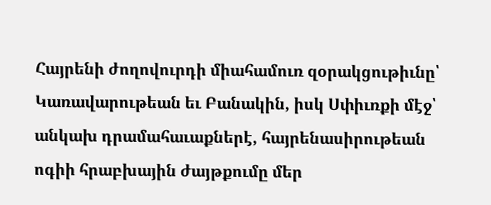Հայրենի ժողովուրդի միահամուռ զօրակցութիւնը՝ Կառավարութեան եւ Բանակին, իսկ Սփիւռքի մէջ՝ անկախ դրամահաւաքներէ, հայրենասիրութեան ոգիի հրաբխային ժայթքումը մեր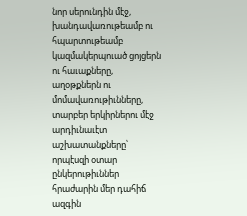նոր սերունդին մէջ, խանդավառութեամբ ու հպարտութեամբ կազմակերպուած ցոյցերն ու հաւաքները, աղօթքներն ու մոմավառութիւնները, տարբեր երկիրներու մէջ արդիւնաւէտ աշխատանքները՝ որպէսզի օտար ընկերութիւններ հրաժարին մեր դահիճ ազգին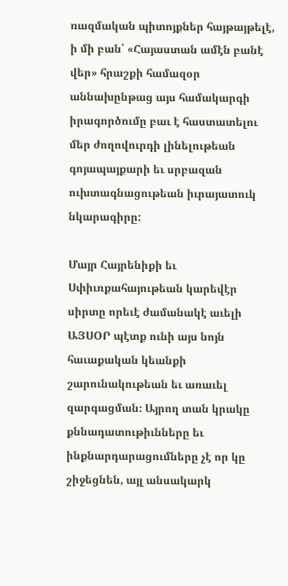ռազմական պիտոյքներ հայթայթելէ, ի մի բան՝ «Հայաստան ամէն բանէ վեր» հրաշքի համազօր աննախընթաց այս համակարգի իրագործումը բաւ է հաստատելու մեր ժողովուրդի լինելութեան գոյապայքարի եւ սրբազան ուխտագնացութեան իւրայատուկ նկարագիրը:

Մայր Հայրենիքի եւ Սփիւռքահայութեան կարեվէր սիրտը որեւէ ժամանակէ աւելի ԱՅՍՕՐ պէտք ունի այս նոյն հաւաքական կեանքի շարունակութեան եւ առաւել զարգացման։ Այրող տան կրակը քննադատութիւնները եւ  ինքնարդարացումները չէ որ կը շիջեցնեն, այլ անսակարկ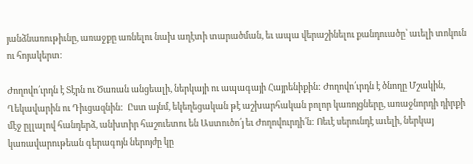յանձնառութիւնը, առաջքը առնելու նախ աղէտի տարածման, եւ ապա վերաշինելու քանդուածը՝ աւելի տոկուն ու հոյակերտ։

Ժողովո՛ւրդն է Տէրն ու Ծառան անցեալի, ներկայի ու ապագայի Հայրենիքին: Ժողովո՛ւրդն է ծնողը Մշակին, Ղեկավարին ու Դիւցազնին:  Ըստ այնմ, եկեղեցական թէ աշխարհական բոլոր կառոյցները, առաջնորդի դիրքի մէջ ըլլալով հանդերձ, անխտիր հաշուետու են Աստուծո՛յ եւ Ժողովուրդի՛ն: Ոեւէ սերունդէ աւելի, ներկայ կառավարութեան գերագոյն ներոյժը կը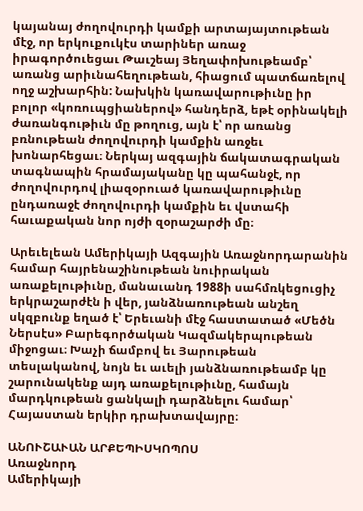կայանայ ժողովուրդի կամքի արտայայտութեան մէջ, որ երկուքուկէս տարիներ առաջ իրագործուեցաւ Թաւշեայ Յեղափոխութեամբ՝ առանց արիւնահեղութեան, հիացում պատճառելով ողջ աշխարհին: Նախկին կառավարութիւնը իր բոլոր «կոռուպցիաներով» հանդերձ, եթէ օրինակելի ժառանգութիւն մը թողուց, այն է՝ որ առանց բռնութեան ժողովուրդի կամքին առջեւ խոնարհեցաւ։ Ներկայ ազգային ճակատագրական տագնապին հրամայականը կը պահանջէ, որ ժողովուրդով լիազօրուած կառավարութիւնը ընդառաջէ ժողովուրդի կամքին եւ վստահի հաւաքական նոր ոյժի զօրաշարժի մը։

Արեւելեան Ամերիկայի Ազգային Առաջնորդարանին համար հայրենաշինութեան նուիրական առաքելութիւնը, մանաւանդ 1988ի սահմռկեցուցիչ երկրաշարժէն ի վեր, յանձնառութեան անշեղ սկզբունք եղած է՝ Երեւանի մէջ հաստատած «Մեծն Ներսէս» Բարեգործական Կազմակերպութեան միջոցաւ։ Խաչի ճամբով եւ Յարութեան տեսլականով, նոյն եւ աւելի յանձնառութեամբ կը շարունակենք այդ առաքելութիւնը, համայն մարդկութեան ցանկալի դարձնելու համար՝ Հայաստան երկիր դրախտավայրը։

ԱՆՈՒՇԱՒԱՆ ԱՐՔԵՊԻՍԿՈՊՈՍ
Առաջնորդ
Ամերիկայի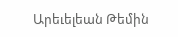Արեւելեան Թեմին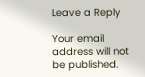Leave a Reply

Your email address will not be published.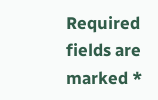Required fields are marked *